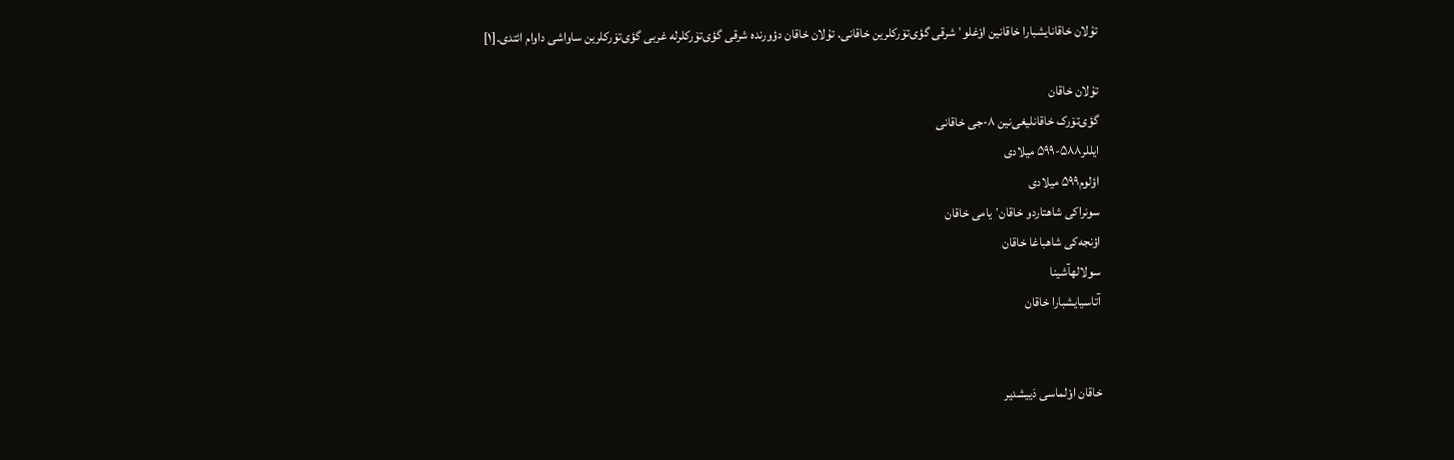تۇلان خاقانایشبارا خاقانین اوْغلو٬ شرقی گؤی‌تۆرکلرین خاقانی. تۇلان خاقان دؤورنده شرقی گؤی‌تۆرکلرله غربی گؤی‌تۆرکلرین ساواشی داوام ائتدی.[۱]

تۇلان خاقان
گؤی‌تۆرک خاقانلیغی‌نین ۸-جی خاقانی
ایللر۵۸۸-۵۹۹ میلادی
اؤلوم۵۹۹ میلادی
سونراکی شاهتاردو خاقان٬ یامی خاقان
اؤنجه‌کی شاهباغا خاقان
سولالهآشینا
آتاسیایشبارا خاقان


خاقان اوْلماسی دَییشدیر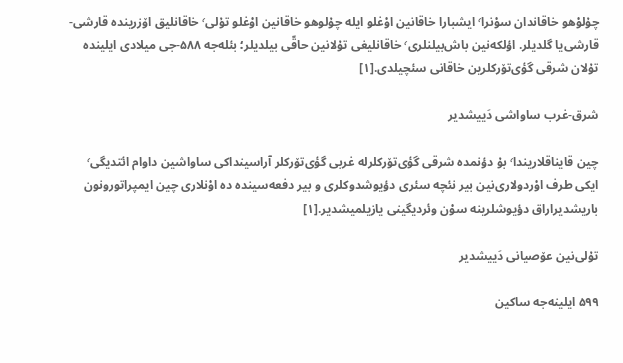چۇلوْهو خاقاندان سوْنرا٬ ایشبارا خاقانین اوْغلو ایله چۇلوهو خاقانین اوْغلو تۇلی٬ خاقانلیق اۆزرینده قارشی-قارشی‌یا گلدیلر. اؤلکه‌نین باش‌بیلنلری٬ خاقانلیغی تۇلانین حاقّی بیلدیلر؛ بئله‌جه ۵۸۸-جی میلادی ایلینده تۇلان شرقی گؤی‌تۆرکلرین خاقانی سئچیلدی.[۱]

شرق-غرب ساواشی دَییشدیر

چین قایناقلاریندا٬ بۇ دؤنمده شرقی گؤی‌تۆرکلرله غربی گؤی‌تۆرکلر آراسینداکی ساواشین داوام ائتدیگی٬ ایکی طرف اوْردولاری‌نین بیر نئچه سئری دؤیوشدوکلری و بیر دفعه‌سینده ده اوْنلاری چین ایمپراتورونون باریشدیراراق دؤیوشلرینه سوْن وئردیگینی یازیلمیشدیر.[۱]

تۇلی‌نین عۆصیانی دَییشدیر

۵۹۹ ایلینه‌جه ساکین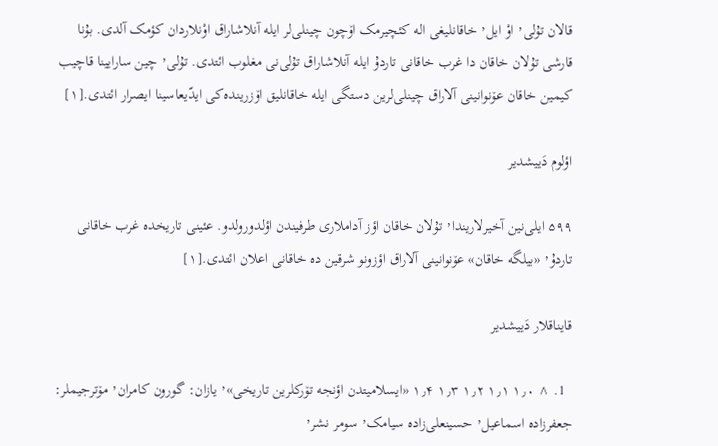قالان تۇلی٬ اوْ ایل٬ خاقانلیغی اله کئچیرمک اۆچون چینلی‌لر ایله آنلاشاراق اوْنلاردان کؤمک آلدی. بۇنا قارشی تۇلان خاقان دا غرب خاقانی تاردۇ ایله آنلاشاراق تۇلی‌نی مغلوب ائتدی. تۇلی٬ چین سارایینا قاچیب کیمین خاقان عۆنوانینی آلاراق چینلی‌لرین دستگی ایله خاقانلیق اۆزرینده‌کی ایدّیعاسینا ایصرار ائتدی.[۱]

اؤلوم دَییشدیر

۵۹۹ ایلی‌نین آخیرلاریندا٬ تۇلان خاقان اؤز آداملاری طرفیندن اؤلدورولدو. عئینی تاریخده غرب خاقانی تاردۇ٬ «بیلگه خاقان» عۆنوانینی آلاراق اؤزونو شرقین ده خاقانی اعلان ائتدی.[۱]

قایناقلار دَییشدیر

  1. ^ ۱٫۰ ۱٫۱ ۱٫۲ ۱٫۳ ۱٫۴ «ایسلامیتدن اؤنجه تۆرکلرین تاریخی»٬ یازان: گورون کامران٬ مۆترجیملر: جعفرزاده اسماعیل٬ حسینعلی‌زاده سیامک٬ سومر نشر٬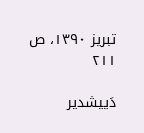تبریز ۱۳۹۰، ص ۲۱۱

دَییشدیر